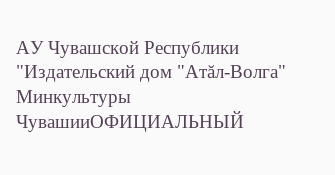АУ Чувашской Республики "Издательский дом "Атăл-Волга" Минкультуры ЧувашииОФИЦИАЛЬНЫЙ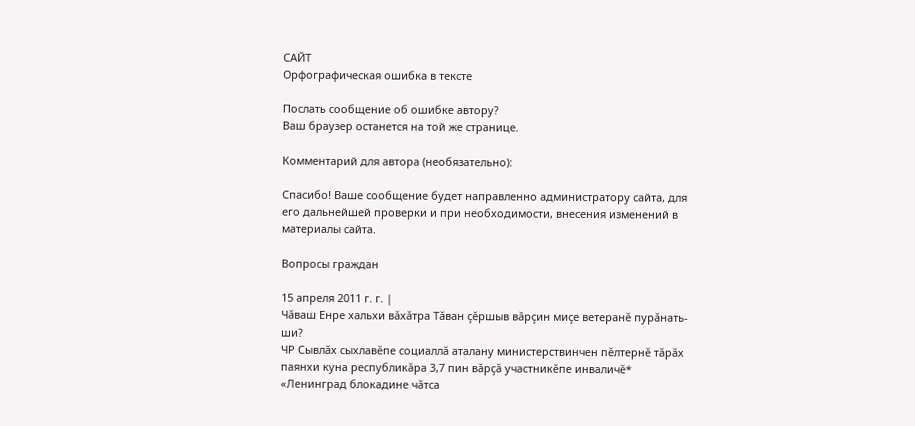САЙТ
Орфографическая ошибка в тексте

Послать сообщение об ошибке автору?
Ваш браузер останется на той же странице.

Комментарий для автора (необязательно):

Спасибо! Ваше сообщение будет направленно администратору сайта, для его дальнейшей проверки и при необходимости, внесения изменений в материалы сайта.

Вопросы граждан

15 апреля 2011 г. г. |
Чăваш Енре хальхи вăхăтра Тăван çĕршыв вăрçин миçе ветеранĕ пурăнать-ши?
ЧР Сывлăх сыхлавĕпе социаллă аталану министерствинчен пĕлтернĕ тăрăх паянхи куна республикăра 3,7 пин вăрçă участникĕпе инваличĕ* «Ленинград блокадине чăтса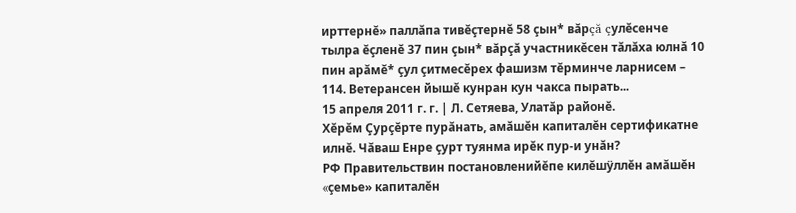ирттернĕ» паллăпа тивĕçтернĕ 58 çын* вăрçă çулĕсенче тылра ĕçленĕ 37 пин çын* вăрçă участникĕсен тăлăха юлнă 10 пин арăмĕ* çул çитмесĕрех фашизм тĕрминче ларнисем – 114. Ветерансен йышĕ кунран кун чакса пырать...
15 апреля 2011 г. г. | Л. Сетяева, Улатăр районĕ.
Хĕрĕм Çурçĕрте пурăнать, амăшĕн капиталĕн сертификатне илнĕ. Чăваш Енре çурт туянма ирĕк пур-и унăн?
РФ Правительствин постановленийĕпе килĕшÿллĕн амăшĕн «çемье» капиталĕн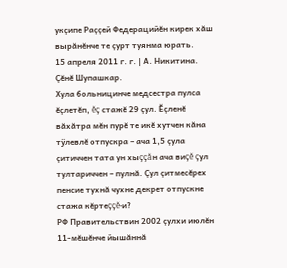укçипе Раççей Федерацийĕн кирек хăш вырăнĕнче те çурт туянма юрать.
15 апреля 2011 г. г. | А. Никитина. Çĕнĕ Шупашкар.
Хула больницинче медсестра пулса ĕçлетĕп, ĕç стажĕ 29 çул. Ĕçленĕ вăхăтра мĕн пурĕ те икĕ хутчен кăна тÿлевлĕ отпускра – ача 1,5 çула çитиччен тата ун хыççăн ача виçĕ çул тултариччен – пулнă. Çул çитмесĕрех пенсие тухнă чухне декрет отпускне стажа кĕртеççĕ-и?
РФ Правительствин 2002 çулхи июлĕн 11-мĕшĕнче йышăннă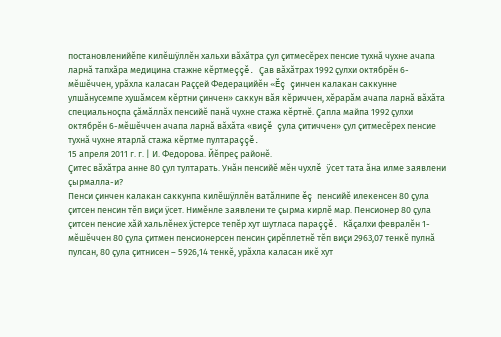постановленийĕпе килĕшÿллĕн хальхи вăхăтра çул çитмесĕрех пенсие тухнă чухне ачапа ларнă тапхăра медицина стажне кĕртмеççĕ. Çав вăхăтрах 1992 çулхи октябрĕн 6-мĕшĕччен, урăхла каласан Раççей Федерацийĕн «Ĕç çинчен калакан саккунне улшăнусемпе хушăмсем кĕртни çинчен» саккун вăя кĕриччен, хĕрарăм ачапа ларнă вăхăта специальноçпа çăмăллăх пенсийĕ панă чухне стажа кĕртнĕ. Çапла майпа 1992 çулхи октябрĕн 6-мĕшĕччен ачапа ларнă вăхăта «виçĕ çула çитиччен» çул çитмесĕрех пенсие тухнă чухне ятарлă стажа кĕртме пултараççĕ.
15 апреля 2011 г. г. | И. Федорова. Йĕпреç районĕ.
Çитес вăхăтра анне 80 çул тултарать. Унăн пенсийĕ мĕн чухлĕ ÿсет тата ăна илме заявлени çырмалла-и?
Пенси çинчен калакан саккунпа килĕшÿллĕн ватăлнипе ĕç пенсийĕ илекенсен 80 çула çитсен пенсин тĕп виçи ÿсет. Нимĕнле заявлени те çырма кирлĕ мар. Пенсионер 80 çула çитсен пенсие хăй хальлĕнех ÿстерсе тепĕр хут шутласа параççĕ. Кăçалхи февралĕн 1-мĕшĕччен 80 çула çитмен пенсионерсен пенсин çирĕплетнĕ тĕп виçи 2963,07 тенкĕ пулнă пулсан, 80 çула çитнисен – 5926,14 тенкĕ, урăхла каласан икĕ хут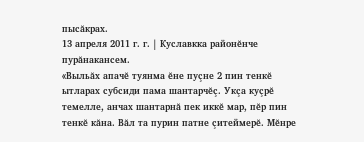пысăкрах.
13 апреля 2011 г. г. | Куславкка районĕнче пурăнакансем.
«Выльăх апачĕ туянма ĕне пуçне 2 пин тенкĕ ытларах субсиди пама шантарчĕç. Укçа куçрĕ темелле, анчах шантарнă пек иккĕ мар, пĕр пин тенкĕ кăна. Вăл та пурин патне çитеймерĕ. Мĕнре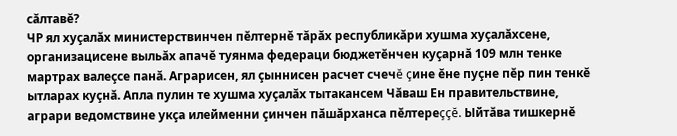сăлтавĕ?
ЧР ял хуçалăх министерствинчен пĕлтернĕ тăрăх республикăри хушма хуçалăхсене, организацисене выльăх апачĕ туянма федераци бюджетĕнчен куçарнă 109 млн тенке мартрах валеçсе панă. Аграрисен, ял çыннисен расчет счечĕ çине ĕне пуçне пĕр пин тенкĕ ытларах куçнă. Апла пулин те хушма хуçалăх тытакансем Чăваш Ен правительствине, аграри ведомствине укçа илейменни çинчен пăшăрханса пĕлтереççĕ. Ыйтăва тишкернĕ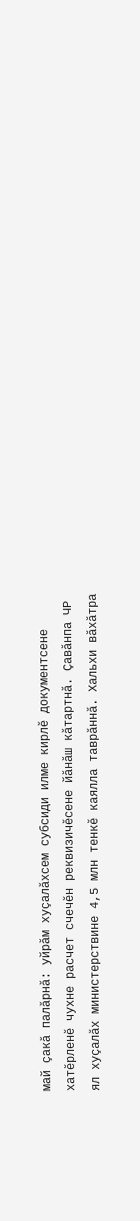май çакă палăрнă: уйрăм хуçалăхсем субсиди илме кирлĕ документсене хатĕрленĕ чухне расчет счечĕн реквизичĕсене йăнăш кăтартнă. Çавăнпа ЧР ял хуçалăх министерствине 4,5 млн тенкĕ каялла таврăннă. Хальхи вăхăтра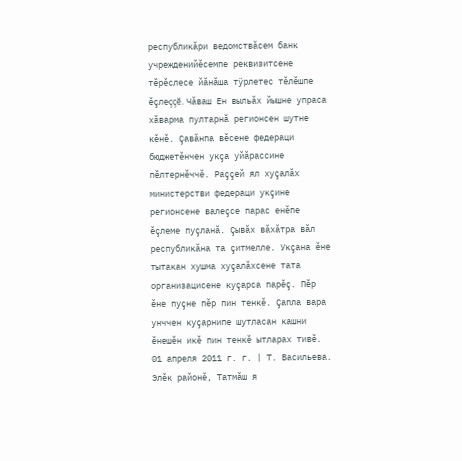республикăри ведомствăсем банк учрежденийĕсемпе реквизитсене тĕрĕслесе йăнăша тÿрлетес тĕлĕшпе ĕçлеççĕ. Чăваш Ен выльăх йышне упраса хăварма пултарнă регионсен шутне кĕнĕ. Çавăнпа вĕсене федераци бюджетĕнчен укçа уйăрассине пĕлтернĕччĕ. Раççей ял хуçалăх министерстви федераци укçине регионсене валеçсе парас енĕпе ĕçлеме пуçланă. Çывăх вăхăтра вăл республикăна та çитмелле. Укçана ĕне тытакан хушма хуçалăхсене тата организацисене куçарса парĕç. Пĕр ĕне пуçне пĕр пин тенкĕ. Çапла вара унччен куçарнипе шутласан кашни ĕнешĕн икĕ пин тенкĕ ытларах тивĕ.
01 апреля 2011 г. г. | Т. Васильева. Элĕк районĕ, Татмăш я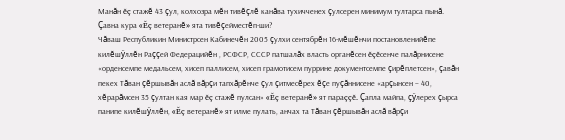Манăн ĕç стажĕ 43 çул, колхозра мĕн тивĕçлĕ канăва тухичченех çулсерен минимум тултарса пынă. Çавна кура «Ĕç ветеранĕ» ята тивĕçейместĕп-ши?
Чăваш Республикин Министрсен Кабинечĕн 2005 çулхи сентябрĕн 16-мĕшĕнчи постановленийĕпе килĕшÿллĕн Раççей Федерацийĕн , РСФСР, СССР патшалăх власть органĕсен ĕçĕсенче палăрнисене «орденсемпе медальсем, хисеп паллисем, хисеп грамотисем пуррине документсемпе çирĕплетсен», çавăн пекех Тăван çĕршывăн аслă вăрçи тапхăрĕнче çул çитмесĕрех ĕçе пуçăннисене «арçынсен – 40, хĕрарăмсен 35 çултан кая мар ĕç стажĕ пулсан» «Ĕç ветеранĕ» ят параççĕ. Çапла майпа, çÿлерех çырса панипе килĕшÿллĕн, «Ĕç ветеранĕ» ят илме пулать, анчах та Тăван çĕршывăн аслă вăрçи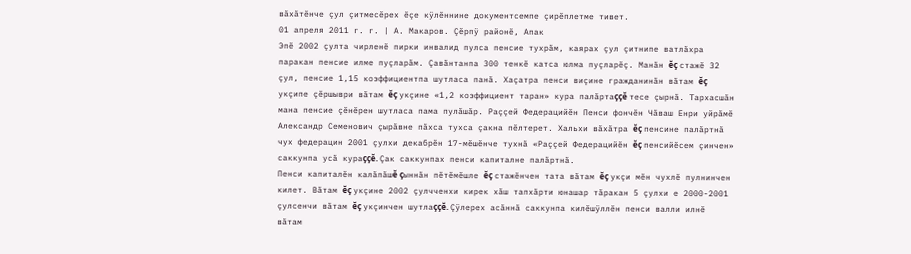вăхăтĕнче çул çитмесĕрех ĕçе кÿлĕннине документсемпе çирĕплетме тивет.
01 апреля 2011 г. г. | А. Макаров. Çĕрпÿ районĕ, Апак
Эпĕ 2002 çулта чирленĕ пирки инвалид пулса пенсие тухрăм, каярах çул çитнипе ватлăхра паракан пенсие илме пуçларăм. Çавăнтанпа 300 тенкĕ катса юлма пуçларĕç. Манăн ĕç стажĕ 32 çул, пенсие 1,15 коэффициентпа шутласа панă. Хаçатра пенси виçине гражданинăн вăтам ĕç укçипе çĕршыври вăтам ĕç укçине «1,2 коэффициент таран» кура палăртаççĕ тесе çырнă. Тархасшăн мана пенсие çĕнĕрен шутласа пама пулăшăр. Раççей Федерацийĕн Пенси фончĕн Чăваш Енри уйрăмĕ Александр Семенович çырăвне пăхса тухса çакна пĕлтерет. Хальхи вăхăтра ĕç пенсине палăртнă чух федерацин 2001 çулхи декабрĕн 17-мĕшĕнче тухнă «Раççей Федерацийĕн ĕç пенсийĕсем çинчен» саккунпа усă кураççĕ. Çак саккунпах пенси капиталне палăртнă.
Пенси капиталĕн калăпăшĕ çыннăн пĕтĕмĕшле ĕç стажĕнчен тата вăтам ĕç укçи мĕн чухлĕ пулнинчен килет. Вăтам ĕç укçине 2002 çулчченхи кирек хăш тапхăрти юнашар тăракан 5 çулхи е 2000-2001 çулсенчи вăтам ĕç укçинчен шутлаççĕ. Çÿлерех асăннă саккунпа килĕшÿллĕн пенси валли илнĕ вăтам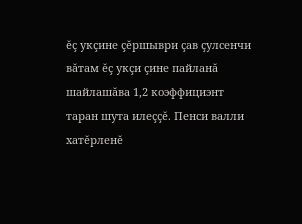ĕç укçине çĕршыври çав çулсенчи вăтам ĕç укçи çине пайланă шайлашăва 1,2 коэффициэнт таран шута илеççĕ. Пенси валли хатĕрленĕ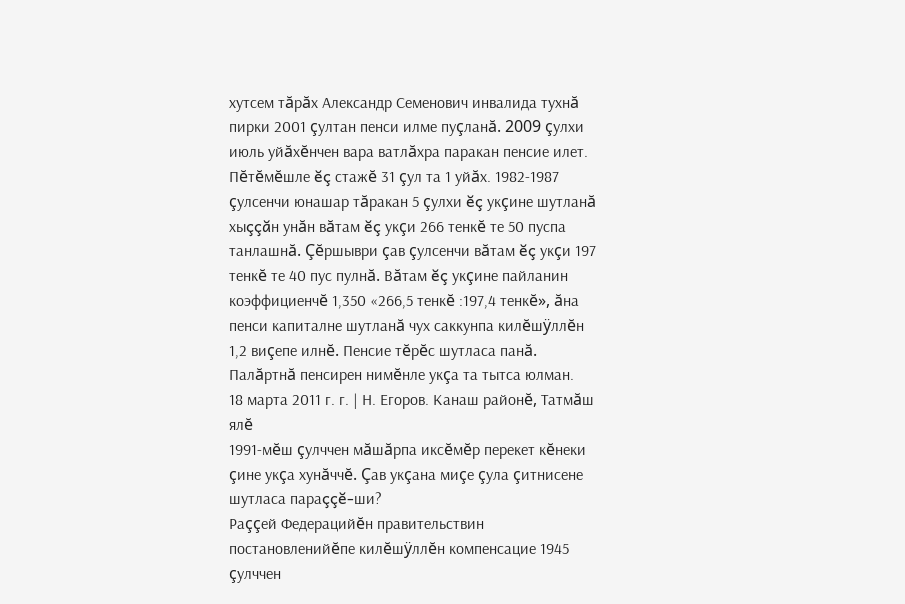хутсем тăрăх Александр Семенович инвалида тухнă пирки 2001 çултан пенси илме пуçланă. 2009 çулхи июль уйăхĕнчен вара ватлăхра паракан пенсие илет. Пĕтĕмĕшле ĕç стажĕ 31 çул та 1 уйăх. 1982-1987 çулсенчи юнашар тăракан 5 çулхи ĕç укçине шутланă хыççăн унăн вăтам ĕç укçи 266 тенкĕ те 50 пуспа танлашнă. Çĕршыври çав çулсенчи вăтам ĕç укçи 197 тенкĕ те 40 пус пулнă. Вăтам ĕç укçине пайланин коэффициенчĕ 1,350 «266,5 тенкĕ :197,4 тенкĕ», ăна пенси капиталне шутланă чух саккунпа килĕшÿллĕн 1,2 виçепе илнĕ. Пенсие тĕрĕс шутласа панă. Палăртнă пенсирен нимĕнле укçа та тытса юлман.
18 марта 2011 г. г. | Н. Егоров. Канаш районĕ, Татмăш ялĕ
1991-мĕш çулччен мăшăрпа иксĕмĕр перекет кĕнеки çине укçа хунăччĕ. Çав укçана миçе çула çитнисене шутласа параççĕ-ши?
Раççей Федерацийĕн правительствин постановленийĕпе килĕшÿллĕн компенсацие 1945 çулччен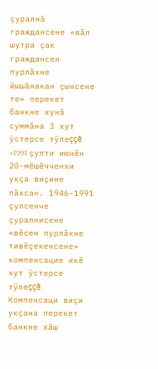çуралнă граждансене «вăл шутра çак граждансен пурлăхне йышăнакан çынсене те» перекет банкне хунă суммăна 3 хут ÿстерсе тÿлеççĕ «1991 çулти июнĕн 20-мĕшĕчченхи укçа виçине пăхса». 1946-1991 çулсенче çуралнисене «вĕсен пурлăхне тивĕçекенсене» компенсацие икĕ хут ÿстерсе тÿлеççĕ. Компенсаци виçи укçана перекет банкне хăш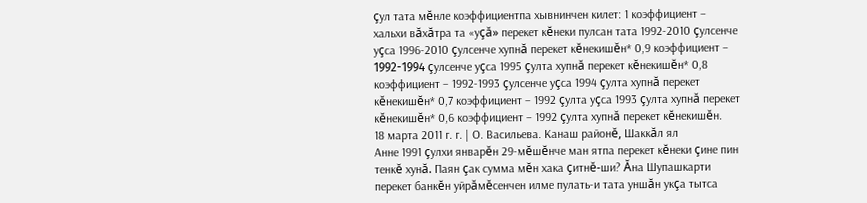çул тата мĕнле коэффициентпа хывнинчен килет: 1 коэффициент – хальхи вăхăтра та «уçă» перекет кĕнеки пулсан тата 1992-2010 çулсенче уçса 1996-2010 çулсенче хупнă перекет кĕнекишĕн* 0,9 коэффициент – 1992-1994 çулсенче уçса 1995 çулта хупнă перекет кĕнекишĕн* 0,8 коэффициент – 1992-1993 çулсенче уçса 1994 çулта хупнă перекет кĕнекишĕн* 0,7 коэффициент – 1992 çулта уçса 1993 çулта хупнă перекет кĕнекишĕн* 0,6 коэффициент – 1992 çулта хупнă перекет кĕнекишĕн.
18 марта 2011 г. г. | О. Васильева. Канаш районĕ, Шаккăл ял
Анне 1991 çулхи январĕн 29-мĕшĕнче ман ятпа перекет кĕнеки çине пин тенкĕ хунă. Паян çак сумма мĕн хака çитнĕ-ши? Ăна Шупашкарти перекет банкĕн уйрăмĕсенчен илме пулать-и тата уншăн укçа тытса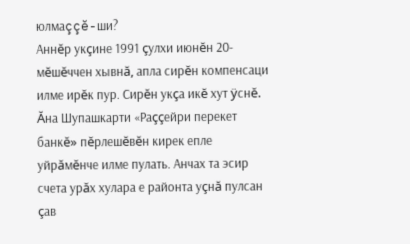юлмаççĕ-ши?
Аннĕр укçине 1991 çулхи июнĕн 20-мĕшĕччен хывнă, апла сирĕн компенсаци илме ирĕк пур. Сирĕн укçа икĕ хут ÿснĕ. Ăна Шупашкарти «Раççейри перекет банкĕ» пĕрлешĕвĕн кирек епле уйрăмĕнче илме пулать. Анчах та эсир счета урăх хулара е районта уçнă пулсан çав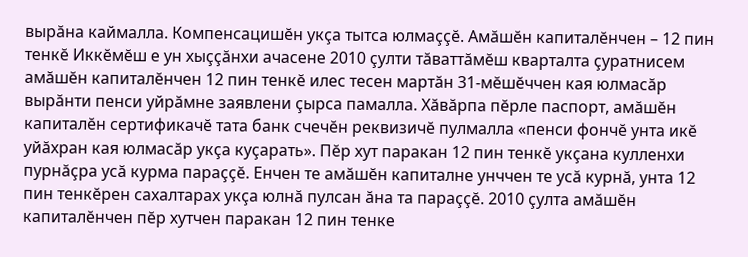вырăна каймалла. Компенсацишĕн укçа тытса юлмаççĕ. Амăшĕн капиталĕнчен – 12 пин тенкĕ Иккĕмĕш е ун хыççăнхи ачасене 2010 çулти тăваттăмĕш кварталта çуратнисем амăшĕн капиталĕнчен 12 пин тенкĕ илес тесен мартăн 31-мĕшĕччен кая юлмасăр вырăнти пенси уйрăмне заявлени çырса памалла. Хăвăрпа пĕрле паспорт, амăшĕн капиталĕн сертификачĕ тата банк счечĕн реквизичĕ пулмалла «пенси фончĕ унта икĕ уйăхран кая юлмасăр укçа куçарать». Пĕр хут паракан 12 пин тенкĕ укçана кулленхи пурнăçра усă курма параççĕ. Енчен те амăшĕн капиталне унччен те усă курнă, унта 12 пин тенкĕрен сахалтарах укçа юлнă пулсан ăна та параççĕ. 2010 çулта амăшĕн капиталĕнчен пĕр хутчен паракан 12 пин тенке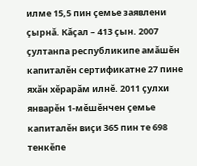илме 15,5 пин çемье заявлени çырнă. Кăçал – 413 çын. 2007 çултанпа республикипе амăшĕн капиталĕн сертификатне 27 пине яхăн хĕрарăм илнĕ. 2011 çулхи январĕн 1-мĕшĕнчен çемье капиталĕн виçи 365 пин те 698 тенкĕпе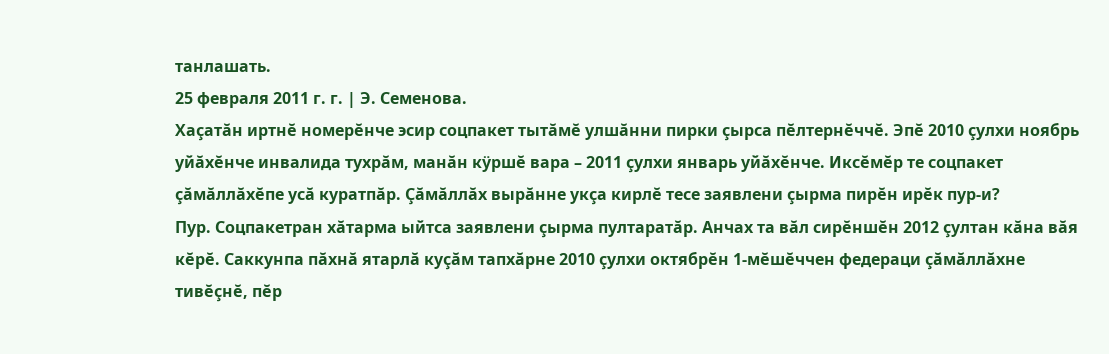танлашать.
25 февраля 2011 г. г. | Э. Семенова.
Хаçатăн иртнĕ номерĕнче эсир соцпакет тытăмĕ улшăнни пирки çырса пĕлтернĕччĕ. Эпĕ 2010 çулхи ноябрь уйăхĕнче инвалида тухрăм, манăн кÿршĕ вара – 2011 çулхи январь уйăхĕнче. Иксĕмĕр те соцпакет çăмăллăхĕпе усă куратпăр. Çăмăллăх вырăнне укçа кирлĕ тесе заявлени çырма пирĕн ирĕк пур-и?
Пур. Соцпакетран хăтарма ыйтса заявлени çырма пултаратăр. Анчах та вăл сирĕншĕн 2012 çултан кăна вăя кĕрĕ. Саккунпа пăхнă ятарлă куçăм тапхăрне 2010 çулхи октябрĕн 1-мĕшĕччен федераци çăмăллăхне тивĕçнĕ, пĕр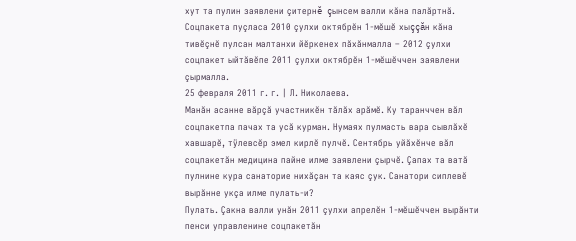хут та пулин заявлени çитернĕ çынсем валли кăна палăртнă. Соцпакета пуçласа 2010 çулхи октябрĕн 1-мĕшĕ хыççăн кăна тивĕçнĕ пулсан малтанхи йĕркенех пăхăнмалла – 2012 çулхи соцпакет ыйтăвĕпе 2011 çулхи октябрĕн 1-мĕшĕччен заявлени çырмалла.
25 февраля 2011 г. г. | Л. Николаева.
Манăн асанне вăрçă участникĕн тăлăх арăмĕ. Ку таранччен вăл соцпакетпа пачах та усă курман. Нумаях пулмасть вара сывлăхĕ хавшарĕ, тÿлевсĕр эмел кирлĕ пулчĕ. Сентябрь уйăхĕнче вăл соцпакетăн медицина пайне илме заявлени çырчĕ. Çапах та ватă пулнине кура санаторие нихăçан та каяс çук. Санатори сиплевĕ вырăнне укçа илме пулать-и?
Пулать. Çакна валли унăн 2011 çулхи апрелĕн 1-мĕшĕччен вырăнти пенси управленине соцпакетăн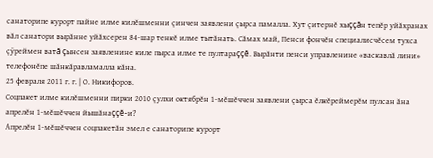санаторипе курорт пайне илме килĕшменни çинчен заявлени çырса памалла. Хут çитернĕ хыççăн тепĕр уйăхранах вăл санатори вырăнне уйăхсерен 84-шар тенкĕ илме тытăнать. Сăмах май, Пенси фончĕн специалисчĕсем тухса çÿреймен ватă çынсен заявленине киле пырса илме те пултараççĕ. Вырăнти пенси управленине «васкавлă лини» телефонĕпе шăнкăравламалла кăна.
25 февраля 2011 г. г. | О. Никифоров.
Соцпакет илме килĕшменни пирки 2010 çулхи октябрĕн 1-мĕшĕччен заявлени çырса ĕлкĕреймерĕм пулсан ăна апрелĕн 1-мĕшĕччен йышăнаççĕ-и?
Апрелĕн 1-мĕшĕччен соцпакетăн эмел е санаторипе курорт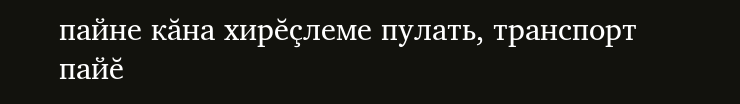пайне кăна хирĕçлеме пулать, транспорт пайĕ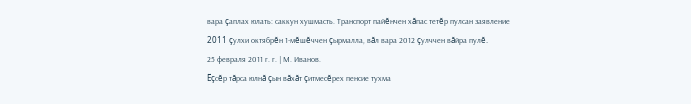вара çаплах юлать: саккун хушмасть. Транспорт пайĕнчен хăпас тетĕр пулсан заявление 2011 çулхи октябрĕн 1-мĕшĕччен çырмалла, вăл вара 2012 çулччен вăйра пулĕ.
25 февраля 2011 г. г. | М. Иванов.
Ĕçсĕр тăрса юлнă çын вăхăт çитмесĕрех пенсие тухма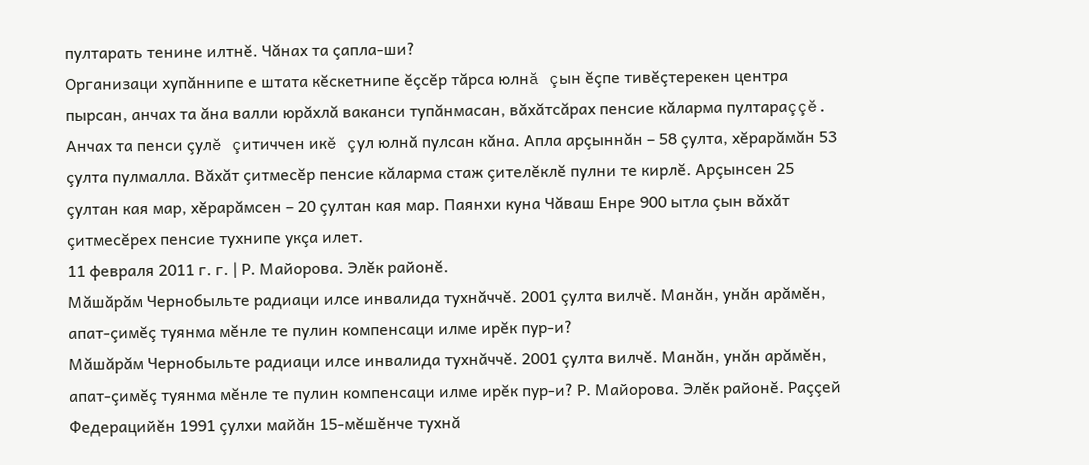пултарать тенине илтнĕ. Чăнах та çапла-ши?
Организаци хупăннипе е штата кĕскетнипе ĕçсĕр тăрса юлнă çын ĕçпе тивĕçтерекен центра пырсан, анчах та ăна валли юрăхлă ваканси тупăнмасан, вăхăтсăрах пенсие кăларма пултараççĕ. Анчах та пенси çулĕ çитиччен икĕ çул юлнă пулсан кăна. Апла арçыннăн – 58 çулта, хĕрарăмăн 53 çулта пулмалла. Вăхăт çитмесĕр пенсие кăларма стаж çителĕклĕ пулни те кирлĕ. Арçынсен 25 çултан кая мар, хĕрарăмсен – 20 çултан кая мар. Паянхи куна Чăваш Енре 900 ытла çын вăхăт çитмесĕрех пенсие тухнипе укçа илет.
11 февраля 2011 г. г. | Р. Майорова. Элĕк районĕ.
Мăшăрăм Чернобыльте радиаци илсе инвалида тухнăччĕ. 2001 çулта вилчĕ. Манăн, унăн арăмĕн, апат-çимĕç туянма мĕнле те пулин компенсаци илме ирĕк пур-и?
Мăшăрăм Чернобыльте радиаци илсе инвалида тухнăччĕ. 2001 çулта вилчĕ. Манăн, унăн арăмĕн, апат-çимĕç туянма мĕнле те пулин компенсаци илме ирĕк пур-и? Р. Майорова. Элĕк районĕ. Раççей Федерацийĕн 1991 çулхи майăн 15-мĕшĕнче тухнă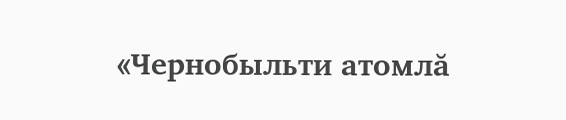«Чернобыльти атомлă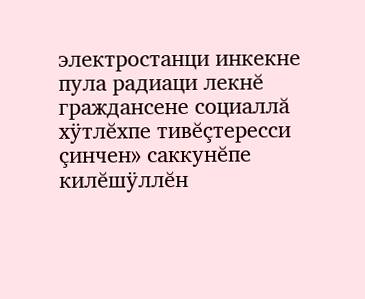электростанци инкекне пула радиаци лекнĕ граждансене социаллă хÿтлĕхпе тивĕçтересси çинчен» саккунĕпе килĕшÿллĕн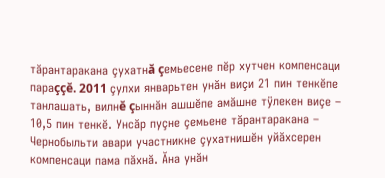тăрантаракана çухатнă çемьесене пĕр хутчен компенсаци параççĕ. 2011 çулхи январьтен унăн виçи 21 пин тенкĕпе танлашать, вилнĕ çыннăн ашшĕпе амăшне тÿлекен виçе – 10,5 пин тенкĕ. Унсăр пуçне çемьене тăрантаракана – Чернобыльти авари участникне çухатнишĕн уйăхсерен компенсаци пама пăхнă. Ăна унăн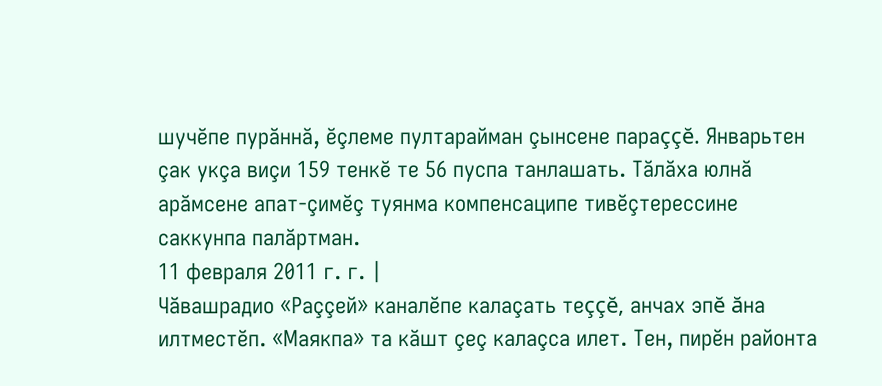шучĕпе пурăннă, ĕçлеме пултарайман çынсене параççĕ. Январьтен çак укçа виçи 159 тенкĕ те 56 пуспа танлашать. Тăлăха юлнă арăмсене апат-çимĕç туянма компенсаципе тивĕçтерессине саккунпа палăртман.
11 февраля 2011 г. г. |
Чăвашрадио «Раççей» каналĕпе калаçать теççĕ, анчах эпĕ ăна илтместĕп. «Маякпа» та кăшт çеç калаçса илет. Тен, пирĕн районта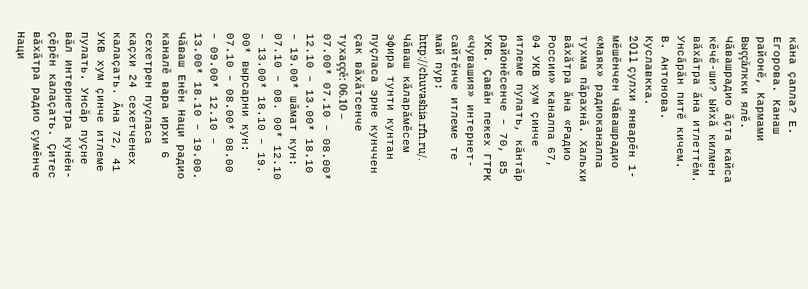кăна çапла? Е. Егорова. Канаш районĕ, Кармами Выççăлкки ялĕ. Чăвашрадио ăçта кайса кĕчĕ-ши? Ыйхă килмен вăхăтра ăна итлеттĕм. Унсăрăн питĕ кичем. В. Антонова. Куславкка.
2011 çулхи январĕн 1-мĕшĕнчен Чăвашрадио «Маяк» радиоканалпа тухма пăрахнă. Хальхи вăхăтра ăна «Радио России» каналпа 67, 04 УКВ хум çинче итлеме пулать, кăнтăр районĕсенче – 70, 85 УКВ. Çавăн пекех ГТРК «Чувашия» интернет-сайтĕнче итлеме те май пур: http://chuvashia.rfn.ru/. Чăваш кăларăмĕсем эфира тунти кунтан пуçласа эрне кунччен çак вăхăтсенче тухаççĕ: 06.10 – 07.00* 07.10 – 08.00* 12.10 – 13.00* 18.10 – 19.00* шăмат кун: 07.10 – 08. 00* 12.10 – 13.00* 18.10 – 19. 00* вырсарни кун: 07.10 – 08.00* 08.00 – 09.00* 12.10 – 13.00* 18.10 – 19.00. Чăваш Енĕн Наци радио каналĕ вара ирхи 6 сехетрен пуçласа каçхи 24 сехетченех калаçать. Ăна 72, 41 УКВ хум çинче итлеме пулать. Унсăр пуçне вăл интернетра кунĕн-çĕрĕн калаçать. Çитес вăхăтра радио çумĕнче Наци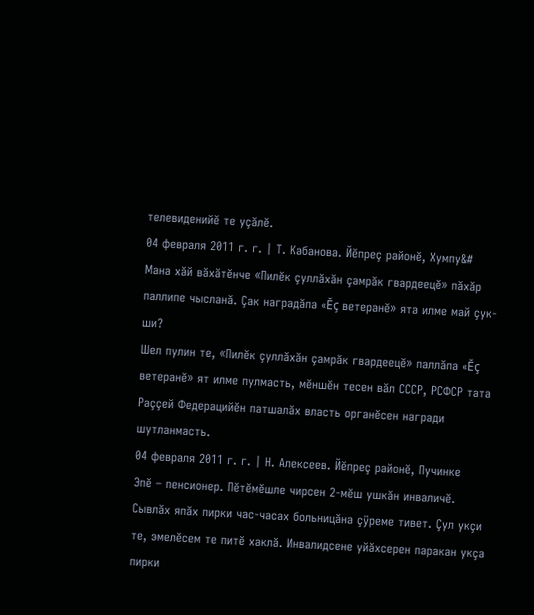телевиденийĕ те уçăлĕ.
04 февраля 2011 г. г. | Т. Кабанова. Йĕпреç районĕ, Хумпу&#
Мана хăй вăхăтĕнче «Пилĕк çуллăхăн çамрăк гвардеецĕ» пăхăр паллипе чысланă. Çак наградăпа «Ĕç ветеранĕ» ята илме май çук-ши?
Шел пулин те, «Пилĕк çуллăхăн çамрăк гвардеецĕ» паллăпа «Ĕç ветеранĕ» ят илме пулмасть, мĕншĕн тесен вăл СССР, РСФСР тата Раççей Федерацийĕн патшалăх власть органĕсен награди шутланмасть.
04 февраля 2011 г. г. | Н. Алексеев. Йĕпреç районĕ, Пучинке
Эпĕ – пенсионер. Пĕтĕмĕшле чирсен 2-мĕш ушкăн инваличĕ. Сывлăх япăх пирки час-часах больницăна çÿреме тивет. Çул укçи те, эмелĕсем те питĕ хаклă. Инвалидсене уйăхсерен паракан укçа пирки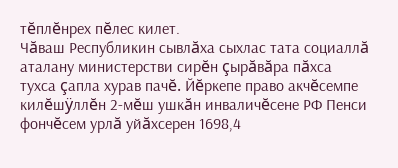тĕплĕнрех пĕлес килет.
Чăваш Республикин сывлăха сыхлас тата социаллă аталану министерстви сирĕн çырăвăра пăхса тухса çапла хурав пачĕ. Йĕркепе право акчĕсемпе килĕшÿллĕн 2-мĕш ушкăн инваличĕсене РФ Пенси фончĕсем урлă уйăхсерен 1698,4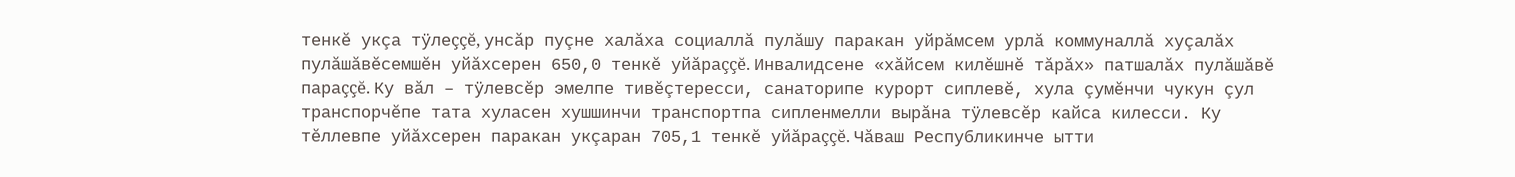тенкĕ укçа тÿлеççĕ, унсăр пуçне халăха социаллă пулăшу паракан уйрăмсем урлă коммуналлă хуçалăх пулăшăвĕсемшĕн уйăхсерен 650,0 тенкĕ уйăраççĕ. Инвалидсене «хăйсем килĕшнĕ тăрăх» патшалăх пулăшăвĕ параççĕ. Ку вăл – тÿлевсĕр эмелпе тивĕçтересси, санаторипе курорт сиплевĕ, хула çумĕнчи чукун çул транспорчĕпе тата хуласен хушшинчи транспортпа сипленмелли вырăна тÿлевсĕр кайса килесси. Ку тĕллевпе уйăхсерен паракан укçаран 705,1 тенкĕ уйăраççĕ. Чăваш Республикинче ытти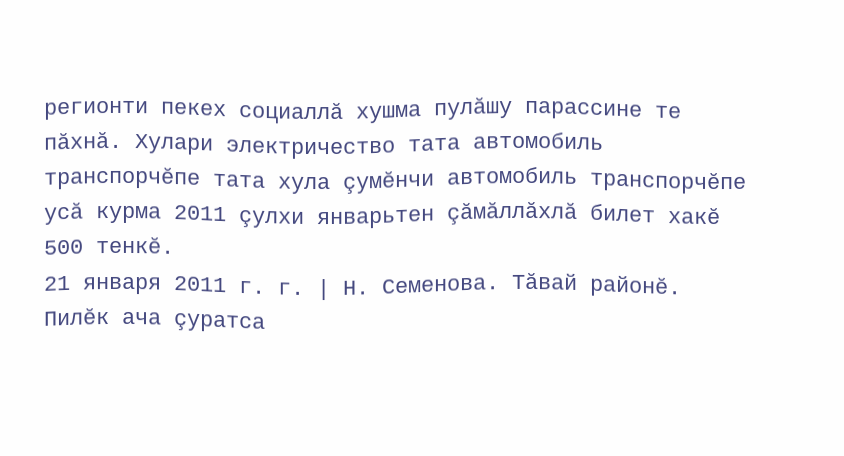регионти пекех социаллă хушма пулăшу парассине те пăхнă. Хулари электричество тата автомобиль транспорчĕпе тата хула çумĕнчи автомобиль транспорчĕпе усă курма 2011 çулхи январьтен çăмăллăхлă билет хакĕ 500 тенкĕ.
21 января 2011 г. г. | Н. Семенова. Тăвай районĕ.
Пилĕк ача çуратса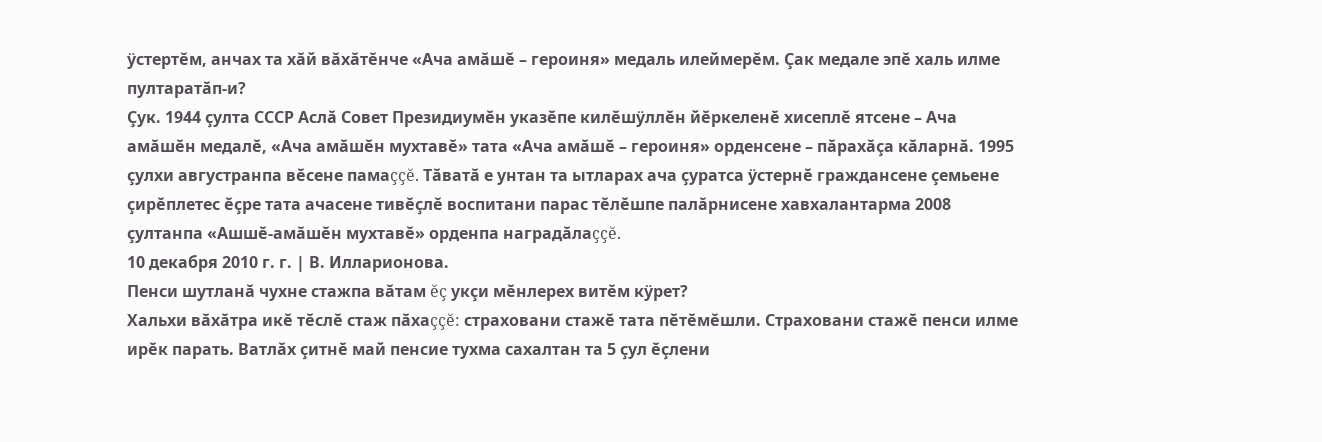ÿстертĕм, анчах та хăй вăхăтĕнче «Ача амăшĕ – героиня» медаль илеймерĕм. Çак медале эпĕ халь илме пултаратăп-и?
Çук. 1944 çулта СССР Аслă Совет Президиумĕн указĕпе килĕшÿллĕн йĕркеленĕ хисеплĕ ятсене – Ача амăшĕн медалĕ, «Ача амăшĕн мухтавĕ» тата «Ача амăшĕ – героиня» орденсене – пăрахăçа кăларнă. 1995 çулхи августранпа вĕсене памаççĕ. Тăватă е унтан та ытларах ача çуратса ÿстернĕ граждансене çемьене çирĕплетес ĕçре тата ачасене тивĕçлĕ воспитани парас тĕлĕшпе палăрнисене хавхалантарма 2008 çултанпа «Ашшĕ-амăшĕн мухтавĕ» орденпа наградăлаççĕ.
10 декабря 2010 г. г. | В. Илларионова.
Пенси шутланă чухне стажпа вăтам ĕç укçи мĕнлерех витĕм кÿрет?
Хальхи вăхăтра икĕ тĕслĕ стаж пăхаççĕ: страховани стажĕ тата пĕтĕмĕшли. Страховани стажĕ пенси илме ирĕк парать. Ватлăх çитнĕ май пенсие тухма сахалтан та 5 çул ĕçлени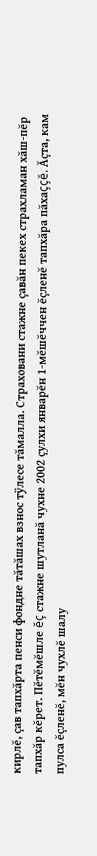кирлĕ, çав тапхăрта пенси фондне тăтăшах взнос тÿлесе тăмалла. Страховани стажне çавăн пекех страхламан хăш-пĕр тапхăр кĕрет. Пĕтĕмĕшле ĕç стажне шутланă чухне 2002 çулхи январĕн 1-мĕшĕччен ĕçленĕ тапхăра пăхаççĕ. Ăçта, кам пулса ĕçленĕ, мĕн чухлĕ шалу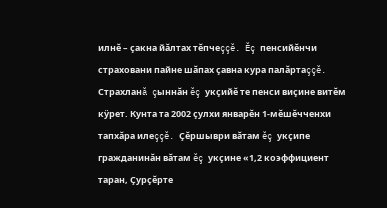илнĕ – çакна йăлтах тĕпчеççĕ. Ĕç пенсийĕнчи страховани пайне шăпах çавна кура палăртаççĕ. Страхланă çыннăн ĕç укçийĕ те пенси виçине витĕм кÿрет. Кунта та 2002 çулхи январĕн 1-мĕшĕчченхи тапхăра илеççĕ. Çĕршыври вăтам ĕç укçипе гражданинăн вăтам ĕç укçине «1,2 коэффициент таран, Çурçĕрте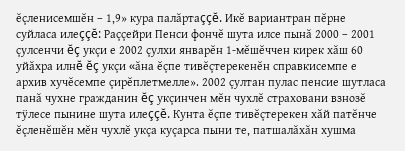ĕçленисемшĕн – 1,9» кура палăртаççĕ. Икĕ вариантран пĕрне суйласа илеççĕ: Раççейри Пенси фончĕ шута илсе пынă 2000 – 2001 çулсенчи ĕç укçи е 2002 çулхи январĕн 1-мĕшĕччен кирек хăш 60 уйăхра илнĕ ĕç укçи «ăна ĕçпе тивĕçтерекенĕн справкисемпе е архив хучĕсемпе çирĕплетмелле». 2002 çултан пулас пенсие шутласа панă чухне гражданин ĕç укçинчен мĕн чухлĕ страховани взнозĕ тÿлесе пынине шута илеççĕ. Кунта ĕçпе тивĕçтерекен хăй патĕнче ĕçленĕшĕн мĕн чухлĕ укçа куçарса пыни те, патшалăхăн хушма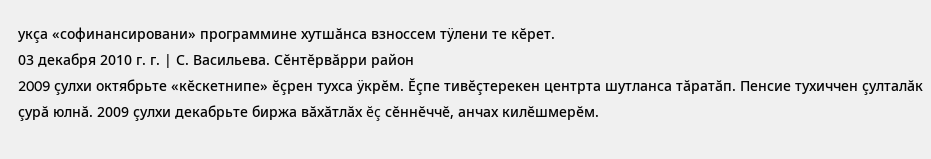укçа «софинансировани» программине хутшăнса взноссем тÿлени те кĕрет.
03 декабря 2010 г. г. | С. Васильева. Сĕнтĕрвăрри район
2009 çулхи октябрьте «кĕскетнипе» ĕçрен тухса ÿкрĕм. Ĕçпе тивĕçтерекен центрта шутланса тăратăп. Пенсие тухиччен çулталăк çурă юлнă. 2009 çулхи декабрьте биржа вăхăтлăх ĕç сĕннĕччĕ, анчах килĕшмерĕм.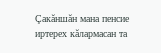Çакăншăн мана пенсие иртерех кăлармасан та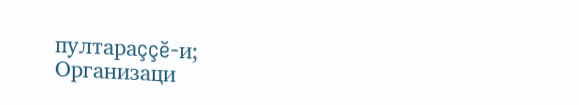пултараççĕ-и;
Организаци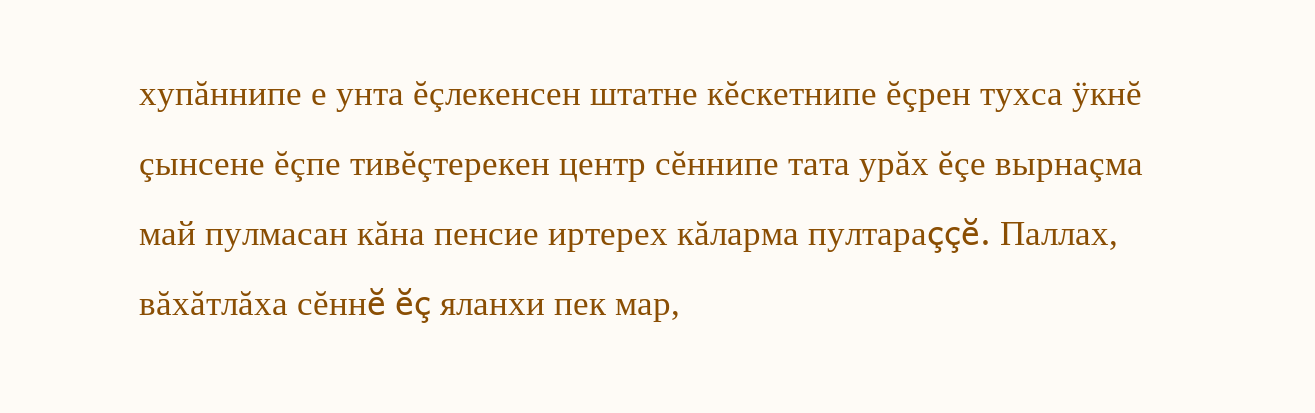хупăннипе е унта ĕçлекенсен штатне кĕскетнипе ĕçрен тухса ÿкнĕ çынсене ĕçпе тивĕçтерекен центр сĕннипе тата урăх ĕçе вырнаçма май пулмасан кăна пенсие иртерех кăларма пултараççĕ. Паллах, вăхăтлăха сĕннĕ ĕç яланхи пек мар,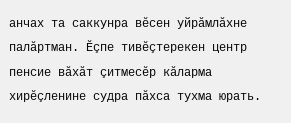анчах та саккунра вĕсен уйрăмлăхне палăртман. Ĕçпе тивĕçтерекен центр пенсие вăхăт çитмесĕр кăларма хирĕçленине судра пăхса тухма юрать.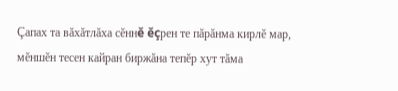Çапах та вăхăтлăха сĕннĕ ĕçрен те пăрăнма кирлĕ мар, мĕншĕн тесен кайран биржăна тепĕр хут тăма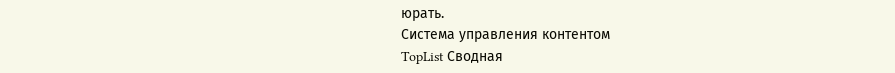юрать.
Система управления контентом
TopList Сводная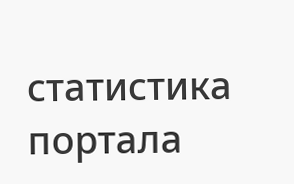статистика портала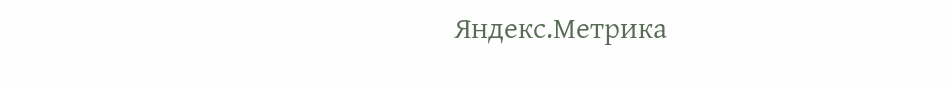Яндекс.Метрика